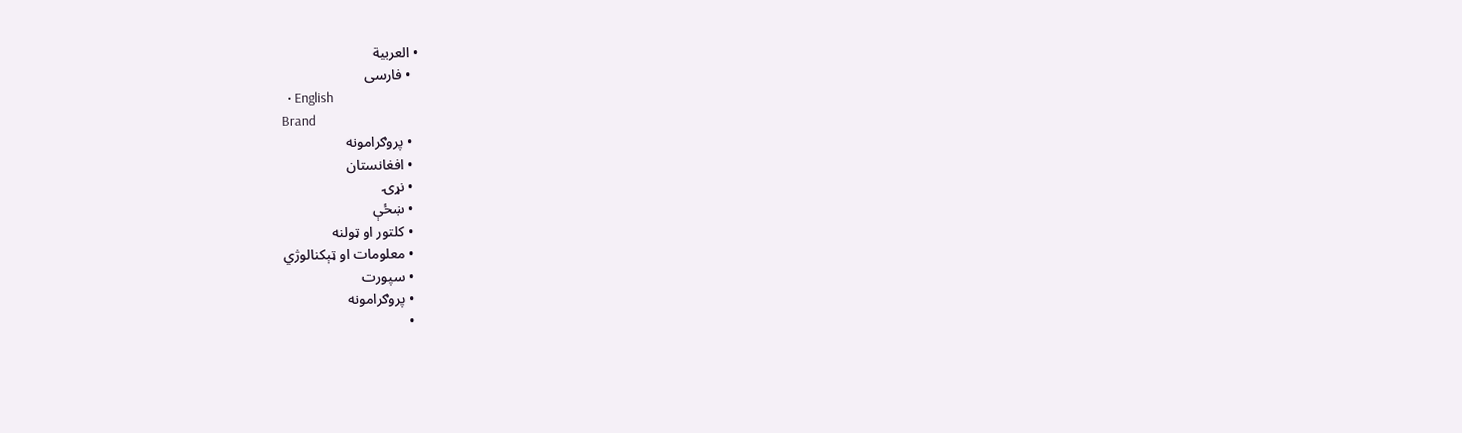• العربية
  • فارسی
  • English
Brand
  • پروګرامونه
  • افغانستان
  • نړۍ
  • ښځې
  • کلتور او ټولنه
  • معلومات او ټېکنالوژي
  • سپورت
  • پروګرامونه
  •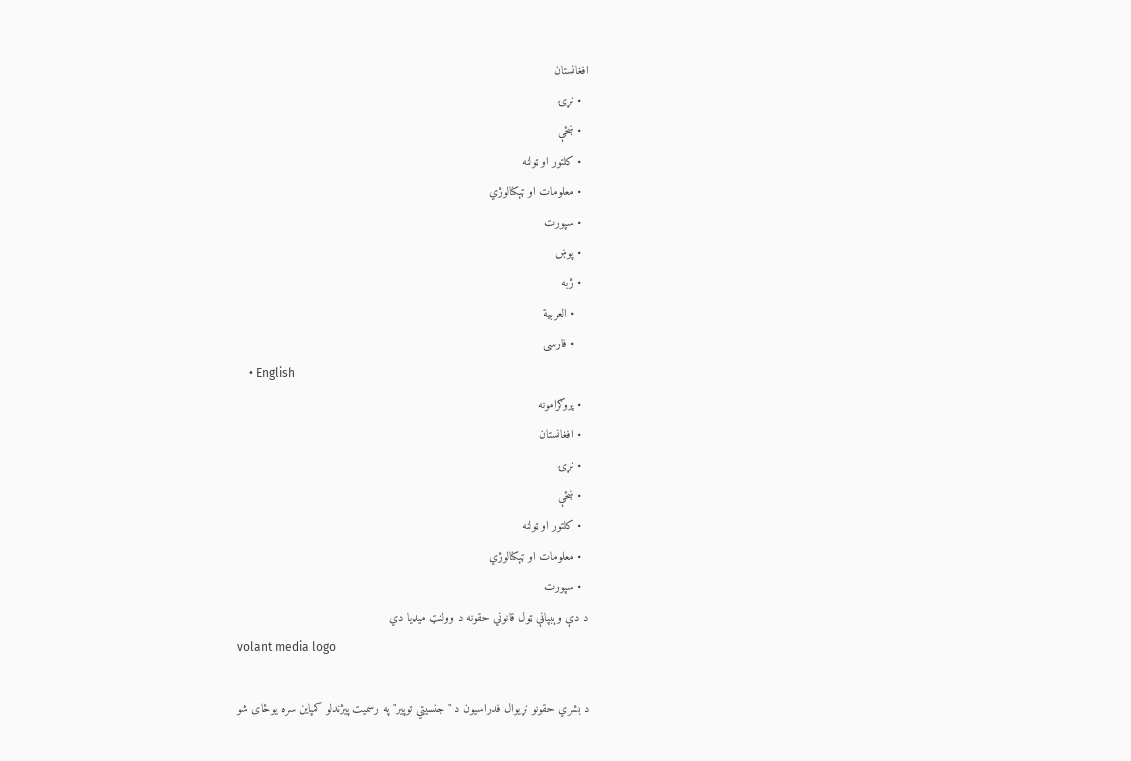افغانستان
  • نړۍ
  • ښځې
  • کلتور او ټولنه
  • معلومات او ټېکنالوژي
  • سپورت
  • پوښ
  • ژبه
    • العربية
    • فارسی
    • English
  • پروګرامونه
  • افغانستان
  • نړۍ
  • ښځې
  • کلتور او ټولنه
  • معلومات او ټېکنالوژي
  • سپورت
د دې وېبپاڼې ټول قانوني حقونه د وولنټ میډیا دي
volant media logo

د بشري حقونو نړیوال فدراسیون د "جنسیتي توپیر" په رسمیت پیژندلو کمپاین سره یوځای شو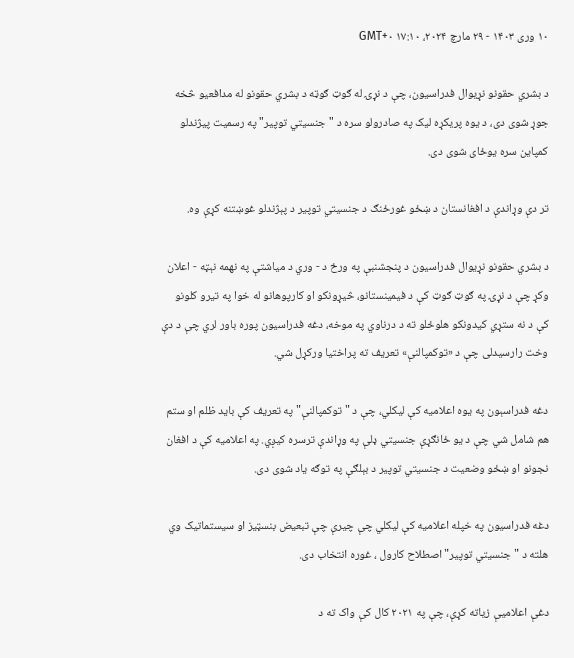۱۰ وری ۱۴۰۳ - ۲۹ مارچ ۲۰۲۴، ۱۷:۱۰ GMT+۰

د بشري حقونو نړیوال فدراسیون، چې د نړۍ له ګوټ ګوټه د بشري حقونو له مدافعیو څخه جوړ شوی دی، د یوه پریکړه لیک په صادرولو سره د "جنسیتي توپیر" په رسمیت پیژندلو کمپاین سره یوځای شوی دی.

تر دې وړاندې د افغانستان د ښځو غورځنګ د جنسیتي توپیر د پېژندلو غوښتنه کړې وه.

د بشري حقونو نړیوال فدراسیون د پنجشنبې په ورځ د - وري د میاشتې په نهمه نېټه - اعلان وکړ چې د نړۍ په ګوټ ګوټ کې د فیمینستانو، څیړونکو او کارپوهانو له خوا په تیرو کلونو کې د نه ستړي کیدونکو هلوځلو ته د درناوي په موخه، دغه فدراسیون پوره باور لري چې د دې وخت رارسیدلی چې د «توکمپالنې» تعریف ته پراختیا ورکړل شي.

دغه فدراسېون په یوه اعلامیه کې لیکلي، چې د "توکمپالنې" په تعریف کې باید ظلم او ستم هم شامل شي چې د یو ځانګړې جنسیتي ډلې په وړاندې ترسره کیږي. په اعلامیه کې د افغان نجونو او ښځو وضعیت د جنسیتي توپیر د بېلګې په توګه یاد شوی دی.

دغه فدراسیون په خپله اعلامیه کې لیکلي چې چیرې چې تبعیض بنسټیز او سیستماتیک وي هلته د "جنسیتي توپیر" اصطلاح کارول ، غوره انتخاب دی.

دغې اعلامیې زیاته کړې، چې په ۲۰۲۱ کال کې واک ته د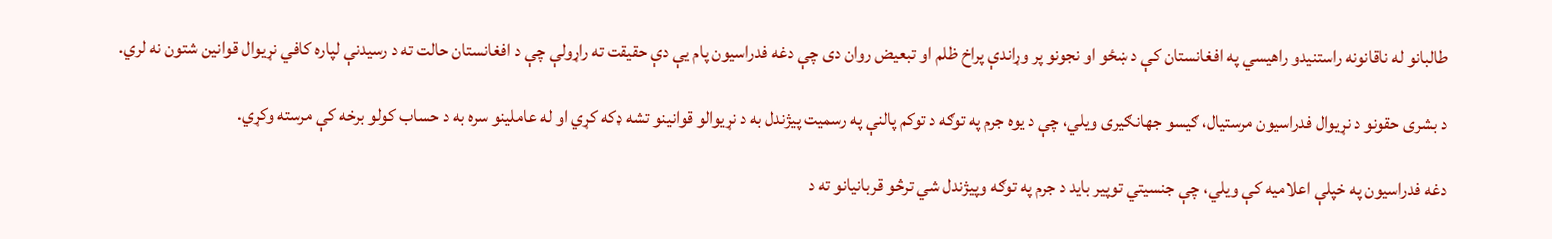طالبانو له ناقانونه راستنیدو راهیسي په افغانستان کې د ښځو او نجونو پر وړاندې پراخ ظلم او تبعیض روان دی چې دغه فدراسیون پام یې دې حقیقت ته راړولې چې د افغانستان حالت ته د رسیدنې لپاره کافي نړیوال قوانین شتون نه لري.

د بشری حقونو د نړیوال فدراسیون مرستیال، ګیسو جهانګیری ویلي، چې د یوه جرم په توګه د توکم پالنې په رسمیت پیژندل به د نړیوالو قوانینو تشه ډکه کړي او له عاملینو سره به د حساب کولو برخه کې مرسته وکړي.

دغه فدراسیون په خپلې اعلامیه کې ویلي، چې جنسیتي توپیر باید د جرم په توګه وپیژندل شي ترڅو قربانیانو ته د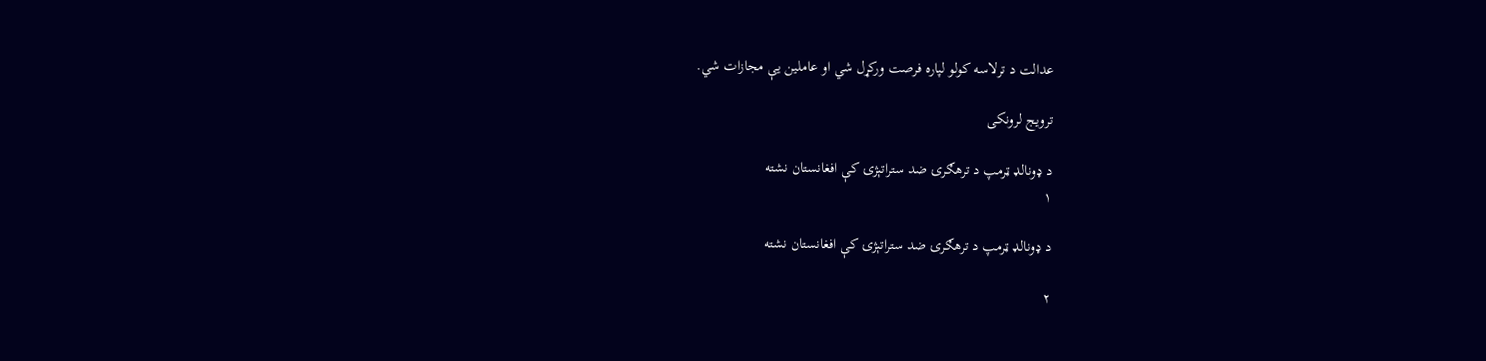عدالت د ترلاسه کولو لپاره فرصت ورکړل شي او عاملین یې مجازات شي.

ترویج لرونکی

د ډونالډ ټرمپ د ترهګرۍ ضد ستراتېژۍ کې افغانستان نشته
۱

د ډونالډ ټرمپ د ترهګرۍ ضد ستراتېژۍ کې افغانستان نشته

۲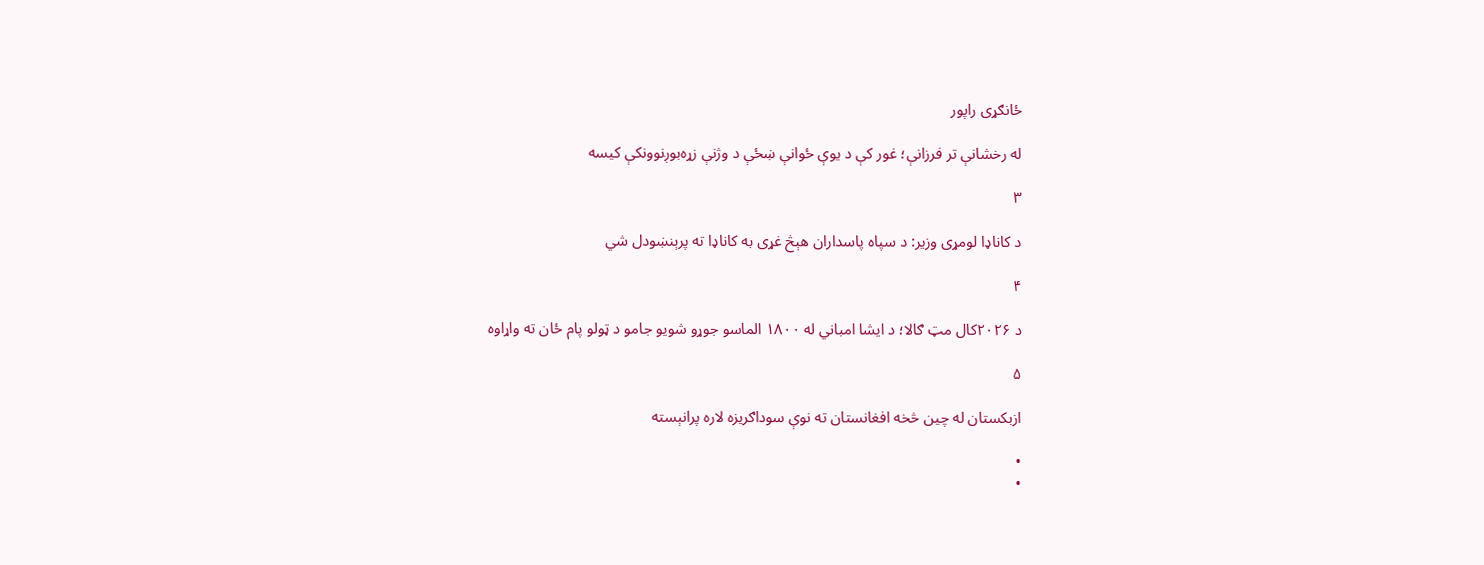ځانګړی راپور

له رخشانې تر فرزانې؛ غور کې د یوې ځوانې ښځې د وژنې زړه‌بوږنوونکې کیسه

۳

د کاناډا لومړی وزیر: د سپاه پاسداران هېڅ غړی به کاناډا ته پرېنښودل شي

۴

د ۲۰۲۶کال مټ ګالا؛ د ایشا امباني له ۱۸۰۰ الماسو جوړو شويو جامو د ټولو پام ځان ته واړاوه

۵

ازبکستان له چین څخه افغانستان ته نوې سوداګریزه لاره پرانېسته

•
•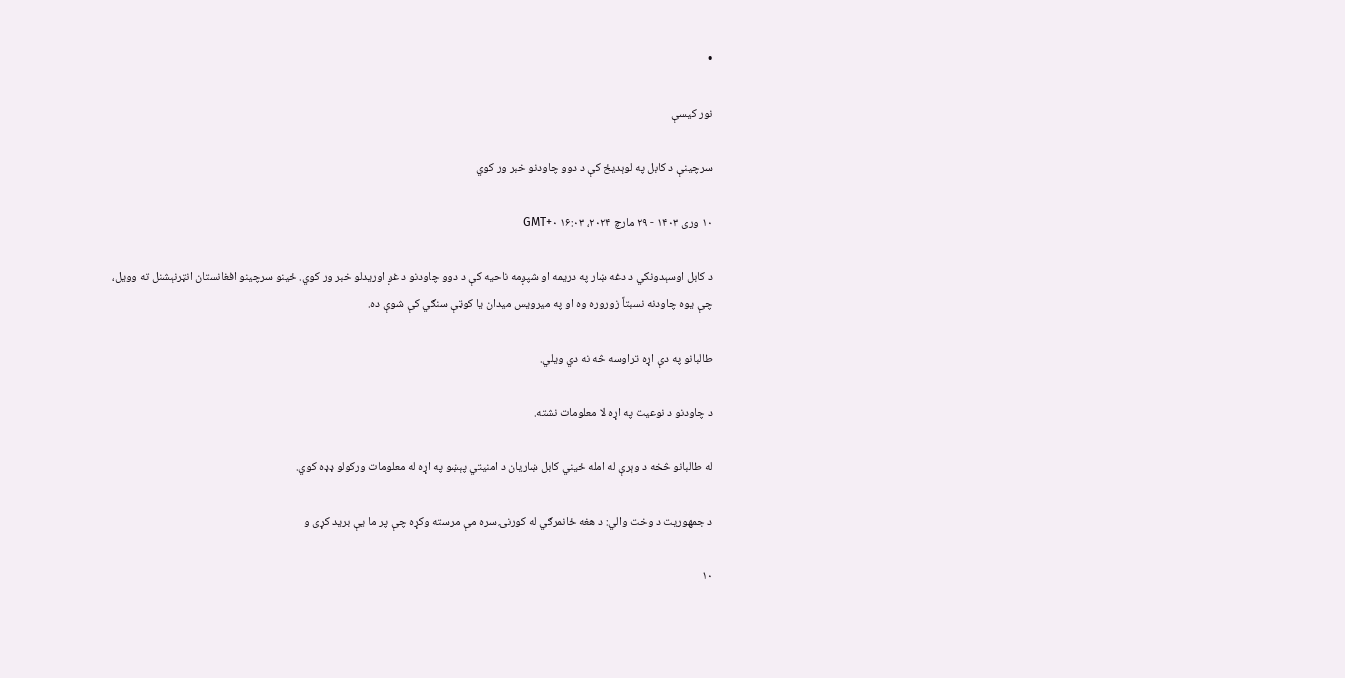•

نور کیسې

سرچینې د کابل په لوېدیځ کې د دوو چاودنو خبر ور کوي

۱۰ وری ۱۴۰۳ - ۲۹ مارچ ۲۰۲۴، ۱۶:۰۳ GMT+۰

د کابل اوسېدونکي د دغه ښار په دریمه او شپږمه ناحیه کې د دوو چاودنو د غږ اوریدلو خبر ور کوي. ځینو سرچینو افغانستان انټرنېشنل ته وویل، چې یوه چاودنه نسبتاً زوروره وه او په میرویس میدان یا کوټې سنګي کې شوې ده.

طالبانو په دې اړه تراوسه څه نه دي ویلي.

د چاودنو د نوعیت په اړه لا معلومات نشته.

له طالبانو څخه د وېرې له امله ځیني کابل ښاریان د امنیتي پېښو په اړه له معلومات ورکولو ډډه کوي.

د جمهوریت د وخت والي: د هغه ځانمرګي له کورنۍ سره مې مرسته وکړه چې پر ما یې برید کړی و

۱۰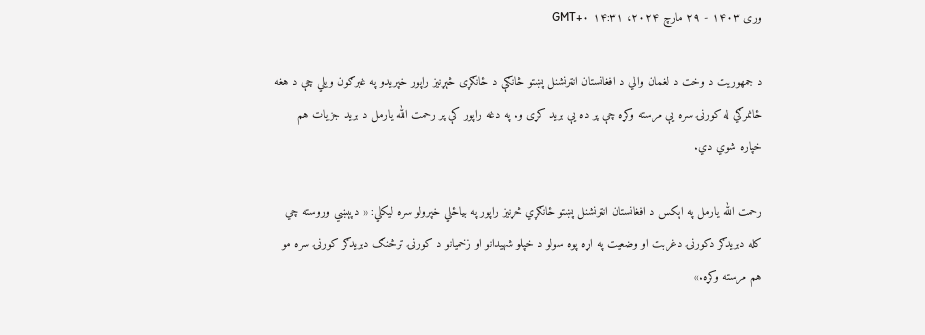وری ۱۴۰۳ - ۲۹ مارچ ۲۰۲۴، ۱۴:۳۱ GMT+۰

د جمهوریت د وخت د لغمان والي د افغانستان انټرنشنل پښتو څانګې د ځانګړی څېړنیز راپور خپریدو په غبرګون ویلي چې د هغه ځانمرګي له کورنۍ سره یې مرسته وکړه چې پر ده یې برید کړی و. په دغه راپور کې پر رحمت الله یارمل د برید جزیات هم خپاره شوي دي.

رحمت الله یارمل په اېکس د افغانستان انټرنشنل پښتو ځانګړي څړنیز راپور په بیاځلي خپرولو سره لیکلي: « دپېښي وروسته چي کله دبریدګر دکورنۍ دغربت او وضعیت په اړه پوه سولو د خپلو شهیدانو او زخمیانو د کورنۍ ترڅنګ دبریدګر کورنۍ سره مو هم مرسته وکړه.»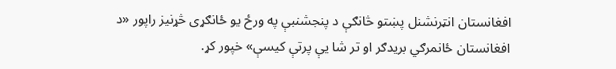افغانستان انټرنشنل پښتو څانګې د پنجشنبې په ورځ یو ځانګړی څړنیز راپور «د افغانستان ځانمرګي بریدګر او تر شا یې پرتې کیسې» خپور کړ.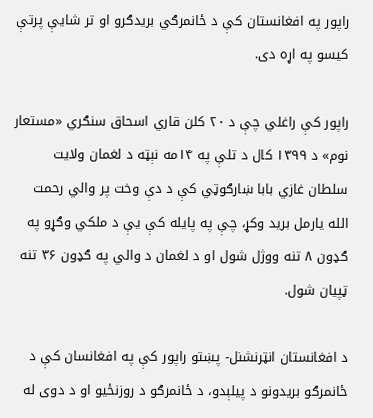راپور په افغانستان کې د ځانمرګي بریدګرو او تر شایې پرتې کیسو په اړه دی.

راپور کې راغلي چې د ۲۰ کلن قاري اسحاق سنګري «مستعار نوم» د ۱۳۹۹ کال د تلې په ۱۴مه نېټه د لغمان ولایت سلطان غازي بابا ښارګوټي کې د دې وخت پر والي رحمت الله یارمل برید وکړ، چې په پایله کې یې د ملکي وګړو په ګډون ۸ تنه ووژل شول او د لغمان د والي په ګډون ۳۶ تنه ټپیان شول.

د افغانستان انټرنشنل- پښتو راپور کې په افغانسان کې د ځانمرګو بریدونو د پیلېدو، د ځانمرګو د روزنځیو او د دوی له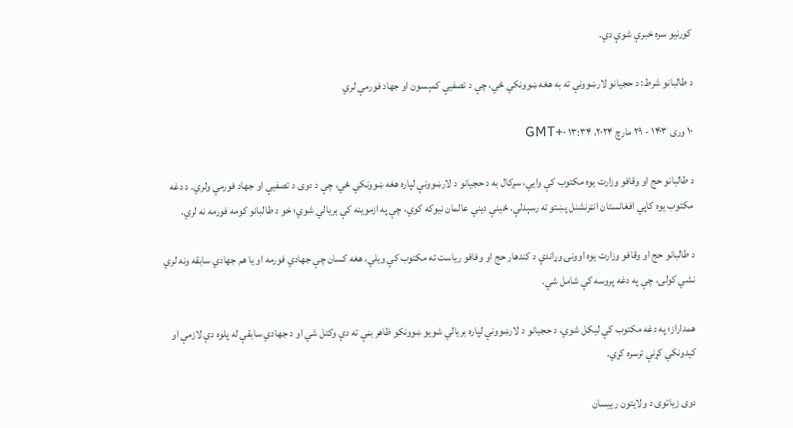کورنیو سره خبرې شوې دي.

د طالبانو شرط: د حجیانو لارښوونې ته به هغه ښوونکي ځي، چې د تصفیې کمېسون او جهاد فورمې لري

۱۰ وری ۱۴۰۳ - ۲۹ مارچ ۲۰۲۴، ۱۳:۳۴ GMT+۰

د طالبانو حج او وقافو وزارت یوه مکتوب کې وايي، سږکال به د حجیانو د لارښوونې لپاره هغه ښوونکي ځي، چې د دوی د تصفیې او جهاد فورمې ولري. د دغه مکتوب یوه کاپي افغانستان انټرنشنل پښتو ته رسېدلې. ځینې دیني عالمان نیوکه کوي، چې په ازموینه کې بریالي شوي؛ خو د طالبانو کومه فورمه نه لري.

د طالبانو حج او وقافو وزارت یوه اوونۍ وړاندې د کندهار حج او وفافو ریاست ته مکتوب کې ویلي، هغه کسان چې جهادي فورمه او یا هم جهادي سابقه ونه لري نشي کولی، چې په دغه پروسه کې شامل شي.

همداراز؛ په دغه مکتوب کې لیکل شوي، د حجیانو د لارښوونې لپاره بریالي شويو ښوونکو ظاهر بڼې ته دې وکتل شي او د جهادي سابقې له پلوه دې لازمې او کیدونکي کړنې ترسره کړي.

دوی زیاتوی د ولایتون رییسان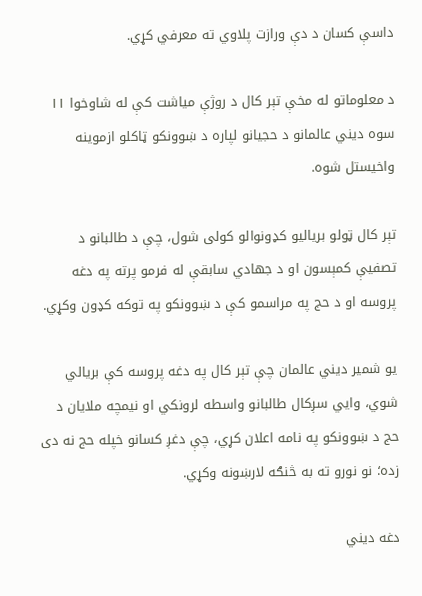داسې کسان د دې ورازت پلاوي ته معرفي کړي.

د معلوماتو له مخې تېر کال د روژې میاشت کې له شاوخوا ۱۱ سوه دیني عالمانو د حجیانو لپاره د ښوونکو ټاکلو ازموینه واخیستل شوه.

تېر کال ټولو بریالیو کډونوالو کولی شول، چې د طالبانو د تصفیې کمېسون او د جهادي سابقې له فرمو پرته په دغه پروسه او د حج په مراسمو کې د ښوونکو په توکه کډون وکړي.

یو شمیر دیني عالمان چې تېر کال په دغه پروسه کې بریالي شوي، وايي سږکال طالبانو واسطه لرونکي او نیمچه ملایان د حج د ښوونکو په نامه اعلان کړي، چې دغږ کسانو خپله حج نه دی زده؛ نو نورو ته به څنګه لارښونه وکړي.

دغه دیني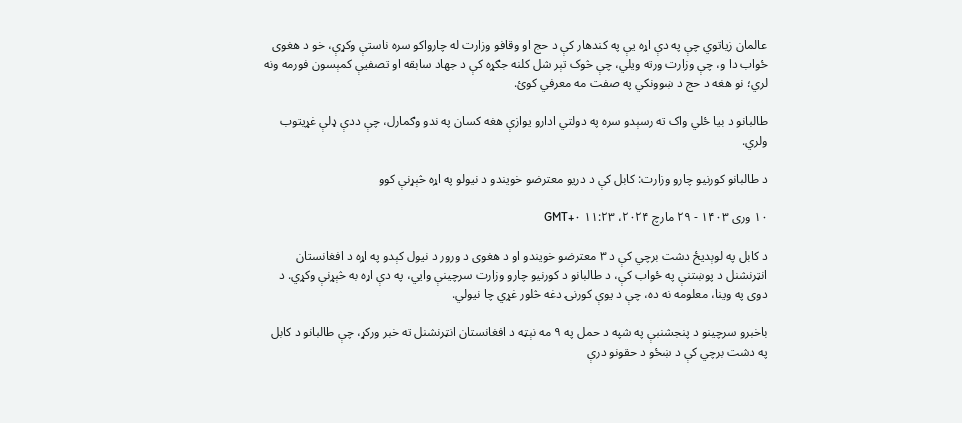عالمان زیاتوي چې په دې اړه یې په کندهار کې د حج او وقافو وزارت له چارواکو سره ناستې وکړې، خو د هغوی ځواب دا و، چې وزارت ورته ویلي، چې څوک تېر شل کلنه جګړه کې د جهاد سابقه او تصفیې کمېسون فورمه ونه لري؛ نو هغه د حج د ښوونکي په صفت مه معرفي کوئ.

طالبانو د بیا ځلي واک ته رسېدو سره په دولتي ادارو یوازې هغه کسان په ندو وګمارل، چې ددې ډلې غړیتوب ولري.

د طالبانو کورنیو چارو وزارت: کابل کې د دریو معترضو خویندو د نیولو په اړه څېړنې کوو

۱۰ وری ۱۴۰۳ - ۲۹ مارچ ۲۰۲۴، ۱۱:۲۳ GMT+۰

د کابل په لوېديځ دشت برچي کې د ۳ معترضو خویندو او د هغوى د ورور د نيول کېدو په اړه د افغانستان انټرنشنل د پوښتنې په ځواب کې، د طالبانو د کورنيو چارو وزارت سرچينې وايي، په دې اړه به څېړنې وکړي. د دوى په وينا، معلومه نه ده، چې د يوې کورنۍ دغه څلور غړي چا نيولي.

باخبرو سرچينو د پنجشنبې په شپه د حمل په ۹ مه نېټه د افغانستان انټرنشنل ته خبر ورکړ، چې طالبانو د کابل په دشت برچي کې د ښځو د حقونو درې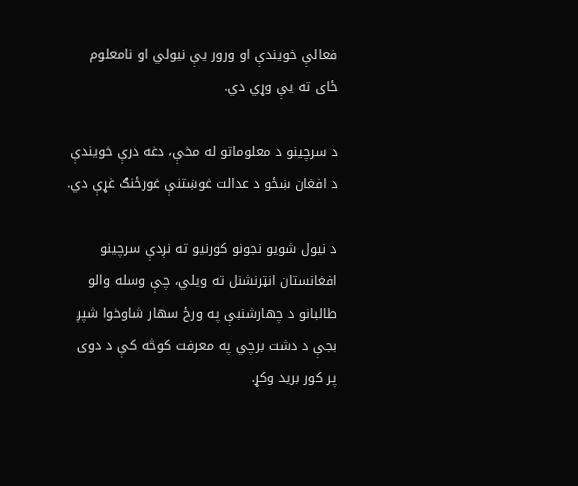فعالې خويندې او ورور يې نيولي او نامعلوم ځای ته يې وړي دي.

د سرچينو د معلوماتو له مخې، دغه درې خويندې د افغان ښځو د عدالت غوښتنې غورځنګ غړې دي.

د نیول شویو نجونو کورنیو ته نږدې سرچینو افغانستان انټرنشنل ته ویلي، چې وسله والو طالبانو د چهارشنبې په ورځ سهار شاوخوا شپږ بجې د دشت برچي په معرفت کوڅه کې د دوی پر کور برید وکړ.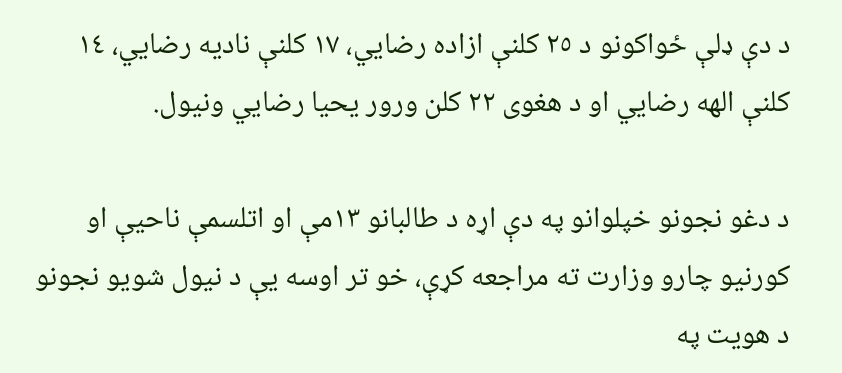د دې ډلې ځواکونو د ٢٥ کلنې ازاده رضايي، ١٧ کلنې ناديه رضايي، ١٤ کلنې الهه رضايي او د هغوى ٢٢ کلن ورور يحيا رضايي ونيول.

د دغو نجونو خپلوانو په دې اړه د طالبانو ۱۳مې او اتلسمې ناحیې او کورنیو چارو وزارت ته مراجعه کړې، خو تر اوسه یې د نیول شویو نجونو د هویت په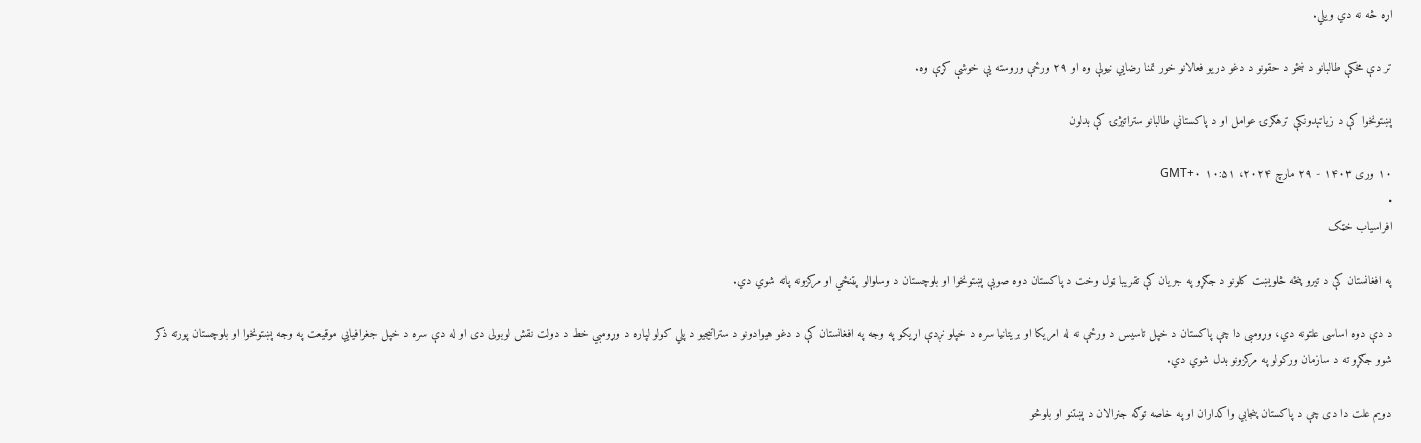اړه څه نه دي ویلي.

تر دې مخکې طالبانو د ښځو د حقونو د دغو دریو فعالانو خور تمنا رضايي نیولې وه او ۲۹ ورځې وروسته یې خوشې کړې وه.

پښتونخوا کې د زیاتېدونکې ترهګرۍ عوامل او د پاکستاني طالبانو ستراتیژۍ کې بدلون

۱۰ وری ۱۴۰۳ - ۲۹ مارچ ۲۰۲۴، ۱۰:۵۱ GMT+۰
•
افراسیاب خټک

په افغانستان کې د تیرو پنځه څلویښت کلونو د جګړو په جریان کې تقریبا ټول وخت د پاکستان دوه صوبې پښتونخوا او بلوچستان د وسلوالو پټنځي او مرکزونه پاته شوي دي.

د دې دوه اساسی علتونه دي، وړومبی دا چې پاکستان د خپل تاسیس د ورځې نه له امریکا او بریتانیا سره د خپلو نږدې اړیکو په وجه په افغانستان کې د دغو هیوادونو د ستراتیجیو د پلي کولو لپاره د وړومبي خط د دولت نقش لوبولی دی او له دې سره د خپل جغرافیايي موقیعت په وجه پښتونخوا او بلوچستان پورته ذکر شوو جګړو ته د سازمان ورکولو په مرکزونو بدل شوي دي.

دویم علت دا دی چې د پاکستان پنجابي واکداران او په خاصه توګه جنرالان د پښتنو او بلوڅو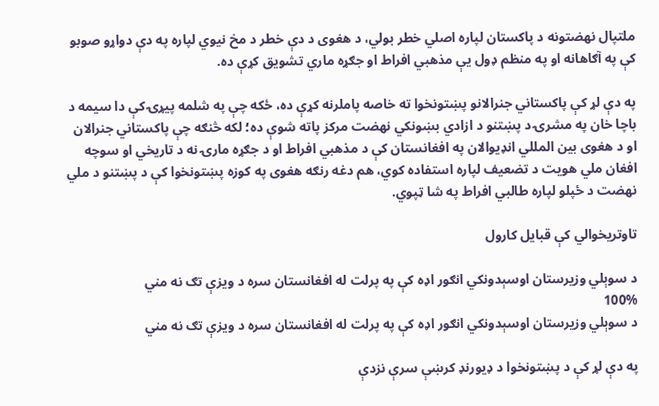ملتپال نهضتونه د پاکستان لپاره اصلي خطر بولي، د هغوی د دې خطر د مخ نیوي لپاره په دې دواړو صوبو کې په آګاهانه او په منظم ډول یې مذهبي افراط او جګړه ماري تشویق کړې ده.

په دې لړ کې پاکستاني جنرالانو پښتونخوا ته خاصه پاملرنه کړې ده، ځکه چې په شلمه پیړۍ کې دا سیمه د باچا خان په مشرۍ د پښتنو د ازادي بښونکي نهضت مرکز پاته شوې ده؛ لکه څنګه چې پاکستاني جنرالان او د هغوی بین المللي انډیوالان په افغانستان کې د مذهبي افراط او د جګړه مارۍ نه د تاریخي او سوچه افغان ملي هویت د تضعیف لپاره استفاده کوي، هم دغه رنګه هغوی په کوزه پښتونخوا کې د پښتنو د ملي نهضت د ځپلو لپاره طالبي افراط په شا ټپوي.

تاوتریخوالي کې قبایل کارول

د سوېلي وزیرستان اوسېدونکي انګور اډه کې په پرلت له افغانستان سره د ویزې تګ نه مني
100%
د سوېلي وزیرستان اوسېدونکي انګور اډه کې په پرلت له افغانستان سره د ویزې تګ نه مني

په دې لړ کې د پښتونخوا د ډیورنډ کرښې سرې نزدې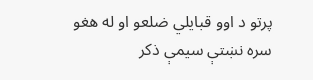پرتو د اوو قبایلي ضلعو او له هغو سره نښتې سیمې ذکر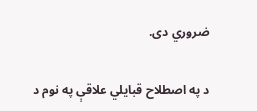ضروري دی.

د په اصطلاح قبایلي علاقې په نوم د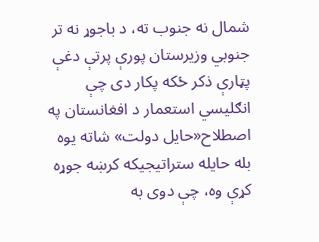شمال نه جنوب ته، د باجوړ نه تر جنوبي وزیرستان پورې پرتې دغې پټارې ذکر ځکه پکار دی چې انګلیسي استعمار د افغانستان په اصطلاح«حایل دولت» شاته یوه بله حایله ستراتیجیکه کرښه جوړه کړې وه، چې دوی به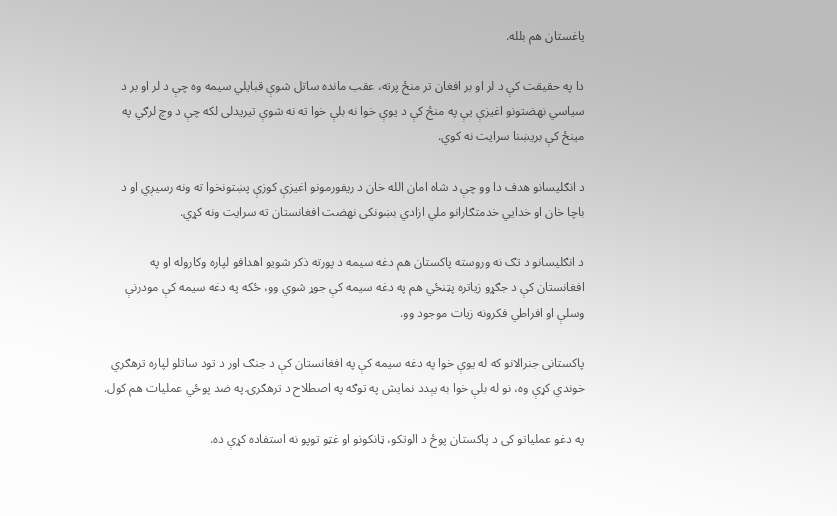یاغستان هم بلله.

دا په حقیقت کې د لر او بر افغان تر منځ پرته، عقب مانده ساتل شوې قبایلي سیمه وه چې د لر او بر د سیاسي نهضتونو اغیزې یې په منځ کې د یوې خوا نه بلې خوا ته نه شوې تیریدلی لکه چې د وچ لرګي په مينځ کې بریښنا سرایت نه کوي.

د انګلیسانو هدف دا وو چې د شاه امان الله خان د ریفورمونو اغیزې کوزې پښتونخوا ته ونه رسیږي او د باچا خان او خدايي خدمتګارانو ملي ازادي بښونکی نهضت افغانستان ته سرایت ونه کړي.

د انګلیسانو د تګ نه وروسته پاکستان هم دغه سیمه د پورته ذکر شویو اهدافو لپاره وکاروله او په افغانستان کې د جګړو زیاتره پټنځي هم په دغه سیمه کې جوړ شوي وو، ځکه په دغه سیمه کې مودرنې وسلې او افراطي فکرونه زیات موجود وو.

پاکستانی جنرالانو که له یوې خوا په دغه سیمه کې په افغانستان کې د جنګ اور د تود ساتلو لپاره ترهګري خوندي کړې وه، نو له بلې خوا به یېدد نمایش په توګه په اصطلاح د ترهګرۍ په ضد پوځي عملیات هم کول.

په دغو عملیاتو کی د پاکستان پوځ د الوتکو، ټانکونو او غټو توپو نه استفاده کړې ده.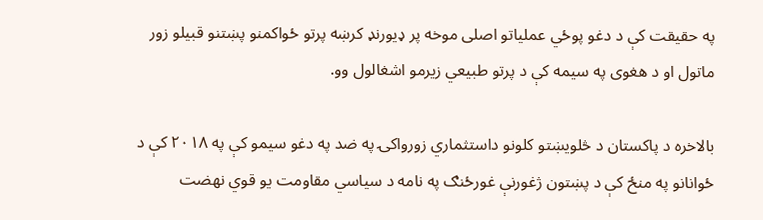په حقیقت کې د دغو پوځي عملیاتو اصلی موخه پر ډیورنډ کرښه پرتو ځواکمنو پښتنو قبیلو زور ماتول او د هغوی په سیمه کې د پرتو طبیعي زیرمو اشغالول وو.

بالاخره د پاکستان د څلویښتو کلونو داستثماري زورواکۍ په ضد په دغو سیمو کې په ۲۰۱۸ کې د ځوانانو په منځ کې د پښتون ژغورنې غورځنګ په نامه د سیاسي مقاومت یو قوي نهضت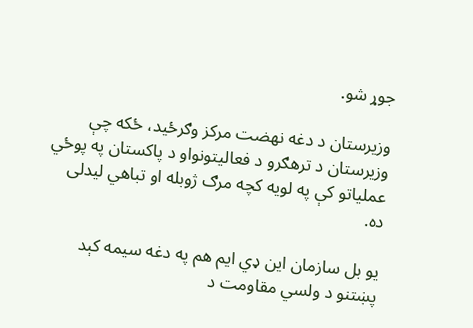جوړ شو.

وزیرستان د دغه نهضت مرکز وګرځید، ځکه چې وزیرستان د ترهګرو د فعالیتونواو د پاکستان په پوځي عملیاتو کې په لویه کچه مرګ ژوبله او تباهي لیدلی ده.

یو بل سازمان این ډي ایم هم په دغه سیمه کېد پښتنو د ولسي مقاومت د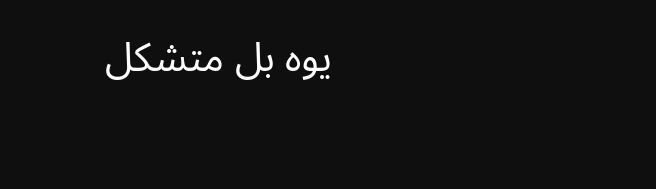یوه بل متشکل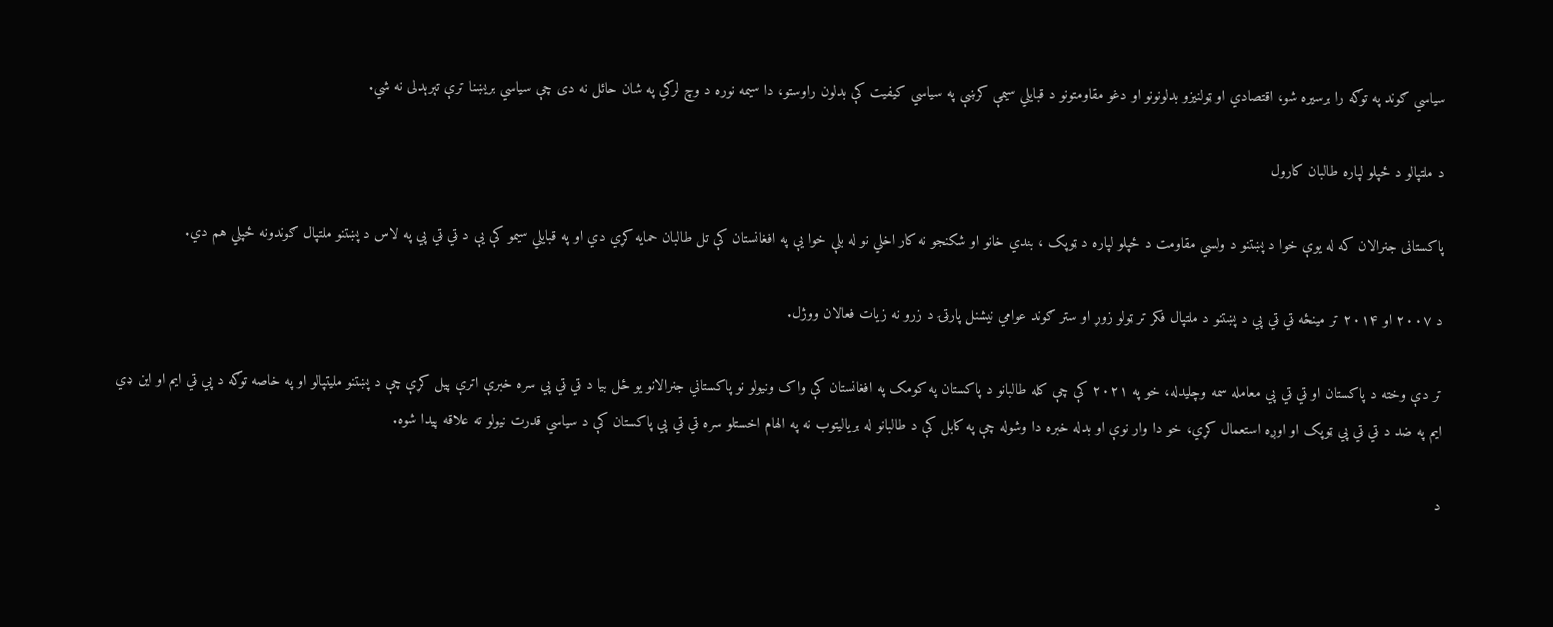سیاسي ګوند په توګه را برسیره شو، اقتصادي او ټولنیزو بدلونونو او دغو مقاومتونو د قبایلي سیمې کرښې په سیاسي کیفیت کې بدلون راوستو، دا سیمه نوره د وچ لرګي په شان حائل نه دی چې سیاسي بریښنا ترې تېرېدلی نه شي.

د ملتپالو د ځپلو لپاره طالبان کارول

پاکستانی جنرالان که له یوې خوا د پښتنو د ولسي مقاومت د ځپلو لپاره د ټوپک ، بندي خانو او شکنجو نه کار اخلي نو له بلې خوا یې په افغانستان کې تل طالبان حمایه کړي دي او په قبایلي سیمو کې یې د ټي ټي پي په لاس د پښتنو ملتپال ګوندونه ځپلي هم دي.

د ۲۰۰۷ او ۲۰۱۴ تر مینځه ټي ټي پي د پښتنو د ملتپال فکر تر ټولو زوړ او ستر ګوند عوامي نیشنل پارټۍ د زرو نه زیات فعالان ووژل.

تر دې وخته د پاکستان او ټي ټي پي معامله سمه وچلیدله، خو په ۲۰۲۱ کې چې کله طالبانو د پاکستان په کومک په افغانستان کې واک ونیولو نو پاکستاني جنرالانو یو ځل بیا د ټي ټي پي سره خبرې اترې پیل کړې چې د پښتنو ملیتپالو او په خاصه توګه د پي ټي ایم او این ډي ایم په ضد د ټي ټي پي ټوپک او اوږه استعمال کړي، خو دا وار نوې او بدله خبره دا وشوله چې په کابل کې د طالبانو له بریالیتوب نه په الهام اخستلو سره ټي ټي پي پاکستان کې د سیاسي قدرت نیولو ته علاقه پیدا شوه.

د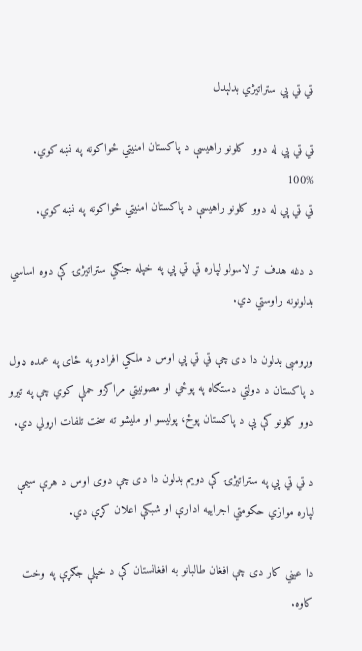ټي ټي پي ستراتیژي بدلېدل

ټي ټي پي له دوو  کلونو راهیسې د پاکستان امنیتي ځواکونه په نښه کوي.
100%
ټي ټي پي له دوو کلونو راهیسې د پاکستان امنیتي ځواکونه په نښه کوي.

د دغه هدف تر لاسولو لپاره ټي ټي پي په خپله جنګي ستراتیژۍ کې دوه اساسي بدلونونه راوستي دي.

وړومبی بدلون دا دی چې ټي ټي پي اوس د ملکي افرادو په ځای په عمده ډول د پاکستان د دولتي دستګاه په پوځي او مصونیتي مراکزو حملې کوي چې په تیرو دوو کلونو کې یې د پاکستان پوځ، پولیسو او ملیشو ته سخت تلفات اړولي دي.

د ټي ټي پي په ستراتیژۍ کې دویم بدلون دا دی چې دوی اوس د هرې سیمې لپاره موازي حکومتي اجراییه ادارې او شبکې اعلان کړې دي.

دا عیني کار دی چې افغان طالبانو به افغانستان کې د خپلې جګړې په وخت کاوه.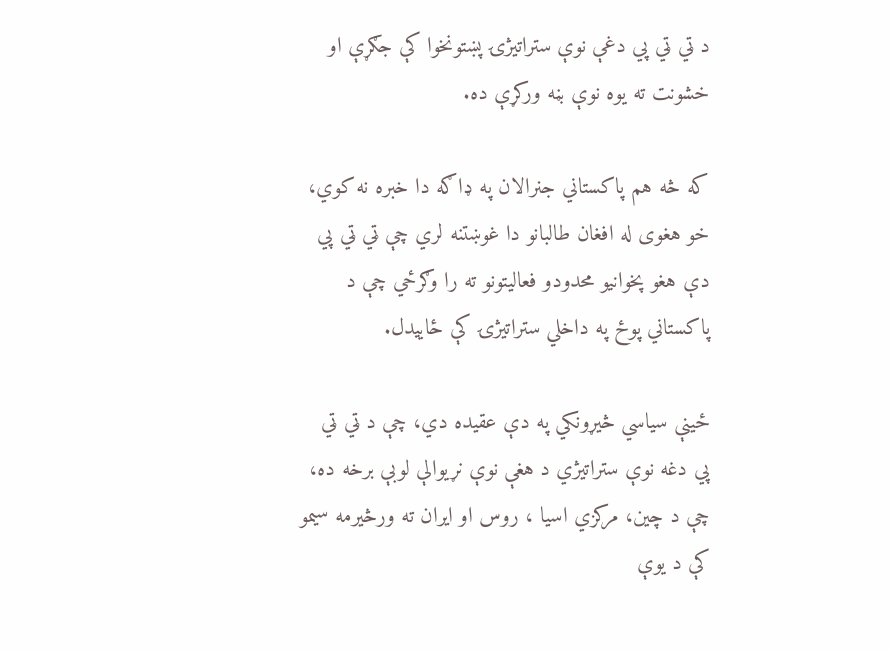د ټي ټي پي دغې نوې ستراتیژۍ پښتونخوا کې جګړې او خشونت ته یوه نوې بڼه ورکړې ده.

که څه هم پاکستاني جنرالان په ډاګه دا خبره نه کوي، خو هغوی له افغان طالبانو دا غوښتنه لري چې ټي ټي پي دې هغو پخوانیو محدودو فعالیتونو ته را وګرځي چې د پاکستاني پوځ په داخلي ستراتیژۍ کې ځاییدل.

ځینې سیاسي څیړونکي په دې عقیده دي، چې د ټي ټي پي دغه نوې ستراتیژي د هغې نوې نړیوالې لوبې برخه ده، چې د چین، مرکزي اسیا ، روس او ایران ته ورڅیرمه سیمو کې د یوې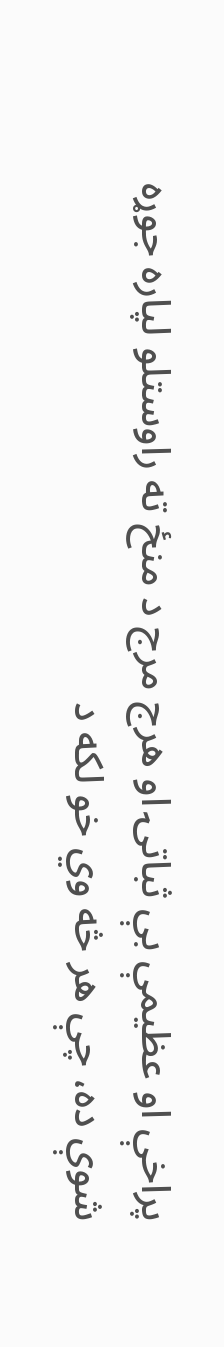پراخې او عظیمې بې ثباتۍ او هرج مرج د منځ ته راوستلو لپاره جوړه شوې ده، چې هر څه وي خو لکه د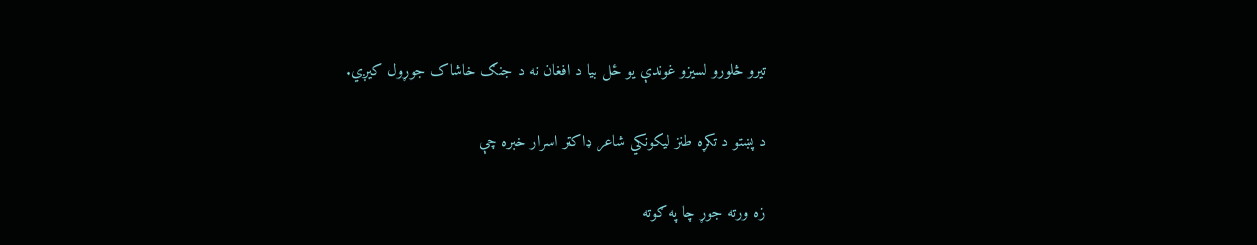تیرو څلورو لسیزو غوندې یو ځل بیا د افغان نه د جنګ خاشاک جوړول کیږي.

د پښتو د تکړه طنز لیکونکي شاعر ډاکټر اسرار خبره چې

زه ورته جوړ چا په ګوته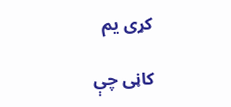کړی یم

کاڼی چې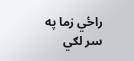راځي زما په سر لګي